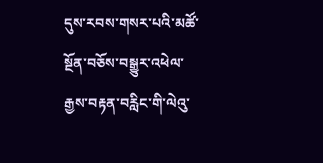དུས་རབས་གསར་པའི་མཚོ་སྔོན་བཅོས་བསྒྱུར་འཕེལ་རྒྱས་བརྟན་བརླིང་གི་ལེའུ་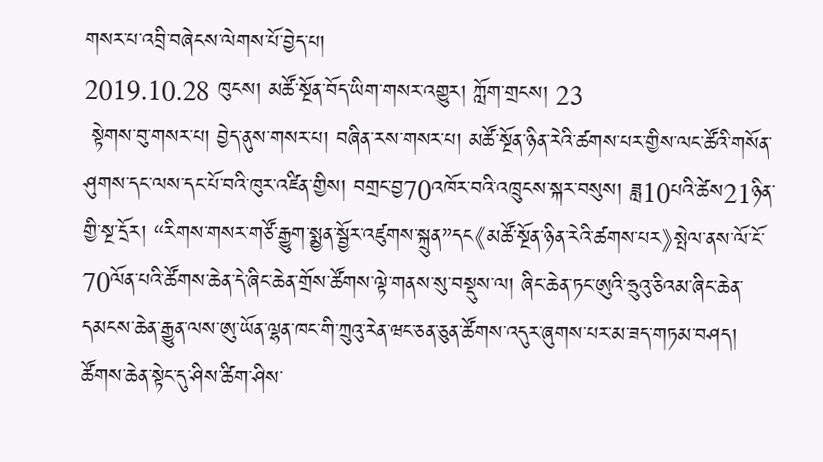གསར་པ་འབྲི་བཞེངས་ལེགས་པོ་བྱེད་པ།
2019.10.28 ཁུངས། མཚོ་སྔོན་བོད་ཡིག་གསར་འགྱུར། ཀློག་གྲངས། 23
 སྟེགས་བུ་གསར་པ། བྱེད་ནུས་གསར་པ། བཞིན་རས་གསར་པ། མཚོ་སྔོན་ཉིན་རེའི་ཚགས་པར་གྱིས་ལང་ཚོའི་གསོན་ཤུགས་དང་ལས་དང་པོ་བའི་ཁུར་འཛིན་གྱིས། བགྲང་བྱ70འཁོར་བའི་འཁྲུངས་སྐར་བསུས། ཟླ10པའི་ཚེས21ཉིན་གྱི་སྔ་དྲོར། “རིགས་གསར་གཙོ་རྒྱུག་སྨྱན་སྦྱོར་འཛུགས་སྐྲུན”དང《མཚོ་སྔོན་ཉིན་རེའི་ཚགས་པར》སྤེལ་ནས་ལོ་ངོ་70ལོན་པའི་ཚོགས་ཆེན་དེ་ཞིང་ཆེན་གྲོས་ཚོགས་ལྟེ་གནས་སུ་བསྡུས་ལ། ཞིང་ཆེན་ཏང་ཨུའི་ཧྲུའུ་ཅིའམ་ཞིང་ཆེན་དམངས་ཆེན་རྒྱུན་ལས་ཨུ་ཡོན་ལྷན་ཁང་གི་ཀྲུའུ་རེན་ཝང་ཅན་ཅུན་ཚོགས་འདུར་ཞུགས་པར་མ་ཟད་གཏམ་བཤད། ཚོགས་ཆེན་སྟེང་དུ་ཤིས་ཚིག་ཤིས་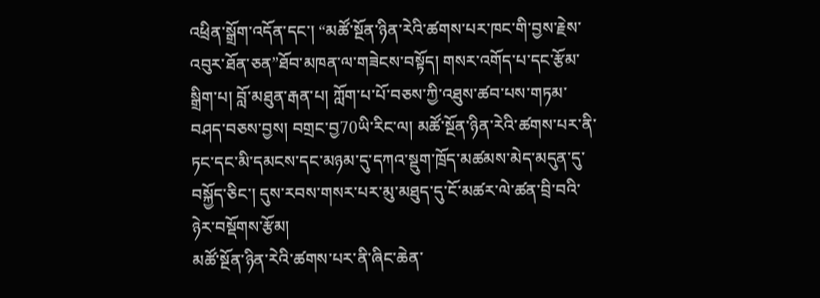འཕྲིན་སྒྲོག་འདོན་དང་། “མཚོ་སྔོན་ཉིན་རེའི་ཚགས་པར་ཁང་གི་བྱས་རྗེས་འབུར་ཐོན་ཅན”ཐོབ་མཁན་ལ་གཟེངས་བསྟོད། གསར་འགོད་པ་དང་རྩོམ་སྒྲིག་པ། བློ་མཐུན་རྒན་པ། ཀློག་པ་པོ་བཅས་ཀྱི་འཐུས་ཚབ་པས་གཏམ་བཤད་བཅས་བྱས། བགྲང་བྱ70ཡི་རིང་ལ། མཚོ་སྔོན་ཉིན་རེའི་ཚགས་པར་ནི་ཏང་དང་མི་དམངས་དང་མཉམ་དུ་དཀའ་སྡུག་ཁྲོད་མཚམས་མེད་མདུན་དུ་བསྐྱོད་ཅིང་། དུས་རབས་གསར་པར་མུ་མཐུད་དུ་ངོ་མཚར་ལེ་ཚན་བྲི་བའི་ཉེར་བསྡོགས་རྩོམ།
མཚོ་སྔོན་ཉིན་རེའི་ཚགས་པར་ནི་ཞིང་ཆེན་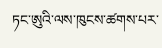ཏང་ཨུའི་ལས་ཁུངས་ཚགས་པར་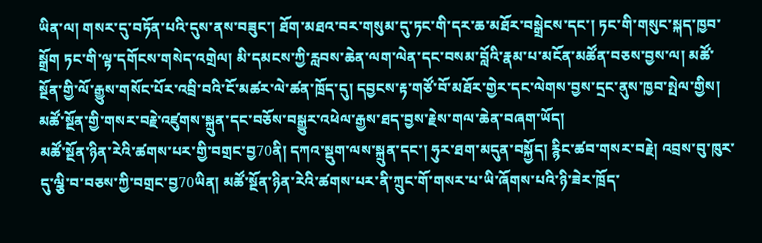ཡིན་ལ། གསར་དུ་བཏོན་པའི་དུས་ནས་བཟུང་། ཐོག་མཐའ་བར་གསུམ་དུ་ཏང་གི་དར་ཆ་མཐོར་བསྒྲེངས་དང་། ཏང་གི་གསུང་སྐད་ཁྱབ་སྒྲོག ཏང་གི་ལྟ་དགོངས་གསེད་འགྲེལ། མི་དམངས་ཀྱི་རླབས་ཆེན་ལག་ལེན་དང་བསམ་བློའི་རྣམ་པ་མངོན་མཚོན་བཅས་བྱས་ལ། མཚོ་སྔོན་གྱི་ལོ་རྒྱུས་གསོང་པོར་འབྲི་བའི་ངོ་མཚར་ལེ་ཚན་ཁྲོད་དུ། དབྱངས་རྟ་གཙོ་བོ་མཐོར་གྱེར་དང་ལེགས་བྱས་དྲང་ནུས་ཁྱབ་སྤེལ་གྱིས། མཚོ་སྔོན་གྱི་གསར་བརྗེ་འཛུགས་སྐྲུན་དང་བཅོས་བསྒྱུར་འཕེལ་རྒྱས་ཐད་བྱས་རྗེས་གལ་ཆེན་བཞག་ཡོད།
མཚོ་སྔོན་ཉིན་རེའི་ཚགས་པར་གྱི་བགྲང་བྱ70ནི། དཀའ་སྡུག་ལས་སྐྲུན་དང་། ཧུར་ཐག་མདུན་བསྐྱོད། རྙིང་ཚབ་གསར་བརྗེ། འབྲས་བུ་ཁུར་དུ་ལྕི་བ་བཅས་ཀྱི་བགྲང་བྱ70ཡིན། མཚོ་སྔོན་ཉིན་རེའི་ཚགས་པར་ནི་ཀྲུང་གོ་གསར་པ་ཡི་ཞོགས་པའི་ཉི་ཟེར་ཁྲོད་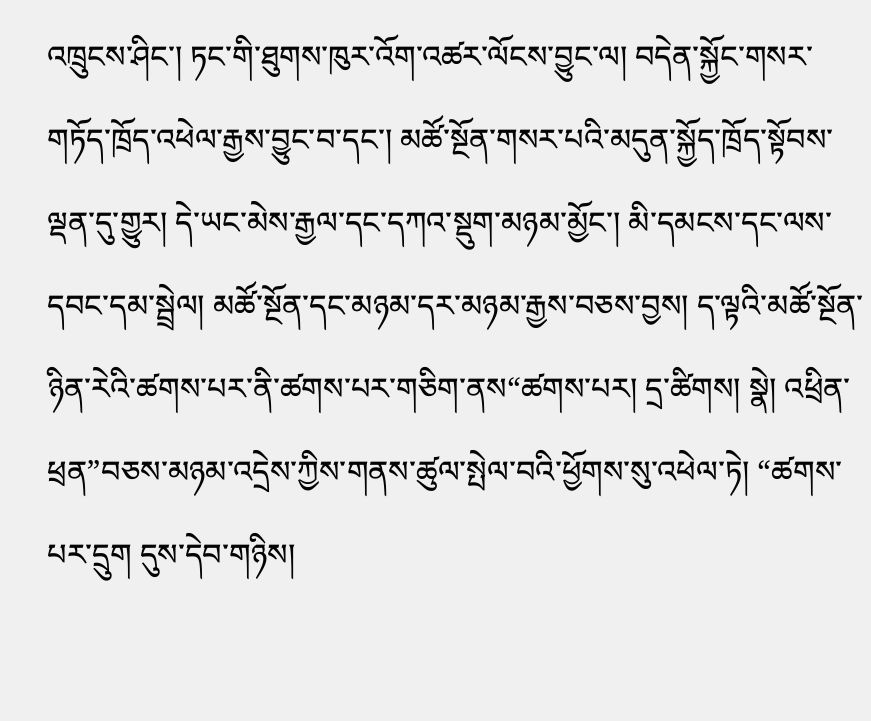འཁྲུངས་ཤིང་། ཏང་གི་ཐུགས་ཁུར་འོག་འཚར་ལོངས་བྱུང་ལ། བདེན་སྐྱོང་གསར་གཏོད་ཁྲོད་འཕེལ་རྒྱས་བྱུང་བ་དང་། མཚོ་སྔོན་གསར་པའི་མདུན་སྐྱོད་ཁྲོད་སྟོབས་ལྡན་དུ་གྱུར། དེ་ཡང་མེས་རྒྱལ་དང་དཀའ་སྡུག་མཉམ་མྱོང་། མི་དམངས་དང་ལས་དབང་དམ་སྦྲེལ། མཚོ་སྔོན་དང་མཉམ་དར་མཉམ་རྒྱས་བཅས་བྱས། ད་ལྟའི་མཚོ་སྔོན་ཉིན་རེའི་ཚགས་པར་ནི་ཚགས་པར་གཅིག་ནས“ཚགས་པར། དྲ་ཚིགས། སྣེ། འཕྲིན་ཕྲན”བཅས་མཉམ་འདྲེས་ཀྱིས་གནས་ཚུལ་སྤེལ་བའི་ཕྱོགས་སུ་འཕེལ་ཏེ། “ཚགས་པར་དྲུག དུས་དེབ་གཉིས།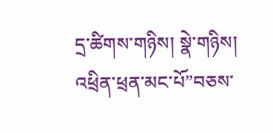དྲ་ཚིགས་གཉིས། སྣེ་གཉིས། འཕྲིན་ཕྲན་མང་པོ”བཅས་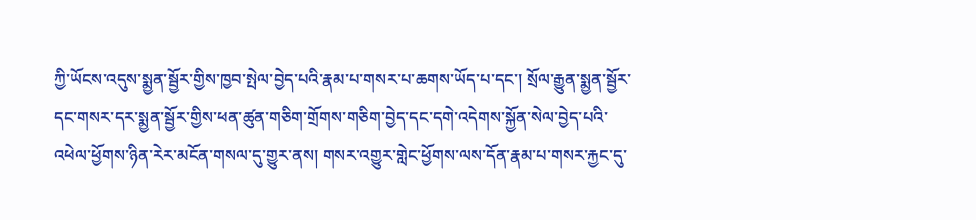ཀྱི་ཡོངས་འདུས་སྨྱན་སྦྱོར་གྱིས་ཁྱབ་སྤེལ་བྱེད་པའི་རྣམ་པ་གསར་པ་ཆགས་ཡོད་པ་དང་། སྲོལ་རྒྱུན་སྨྱན་སྦྱོར་དང་གསར་དར་སྨྱན་སྦྱོར་གྱིས་ཕན་ཚུན་གཅིག་གྲོགས་གཅིག་བྱེད་དང་དགེ་འདེགས་སྐྱོན་སེལ་བྱེད་པའི་འཕེལ་ཕྱོགས་ཉིན་རེར་མངོན་གསལ་དུ་གྱུར་ནས། གསར་འགྱུར་གླེང་ཕྱོགས་ལས་དོན་རྣམ་པ་གསར་རྐྱང་དུ་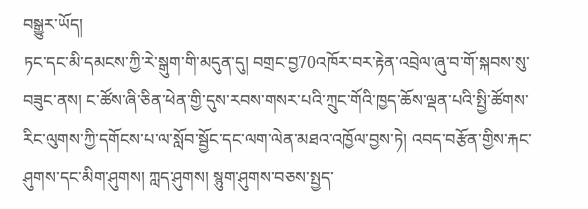བསྒྱུར་ཡོད།
ཏང་དང་མི་དམངས་ཀྱི་རེ་སྒུག་གི་མདུན་དུ། བགྲང་བྱ70འཁོར་བར་རྟེན་འབྲེལ་ཞུ་བ་གོ་སྐབས་སུ་བཟུང་ནས། ང་ཚོས་ཞི་ཅིན་ཕེན་གྱི་དུས་རབས་གསར་པའི་ཀྲུང་གོའི་ཁྱད་ཆོས་ལྡན་པའི་སྤྱི་ཚོགས་རིང་ལུགས་ཀྱི་དགོངས་པ་ལ་སློབ་སྦྱོང་དང་ལག་ལེན་མཐའ་འཁྱོལ་བྱས་ཏེ། འབད་བརྩོན་གྱིས་རྐང་ཤུགས་དང་མིག་ཤུགས། ཀླད་ཤུགས། སྙུག་ཤུགས་བཅས་སྤྱད་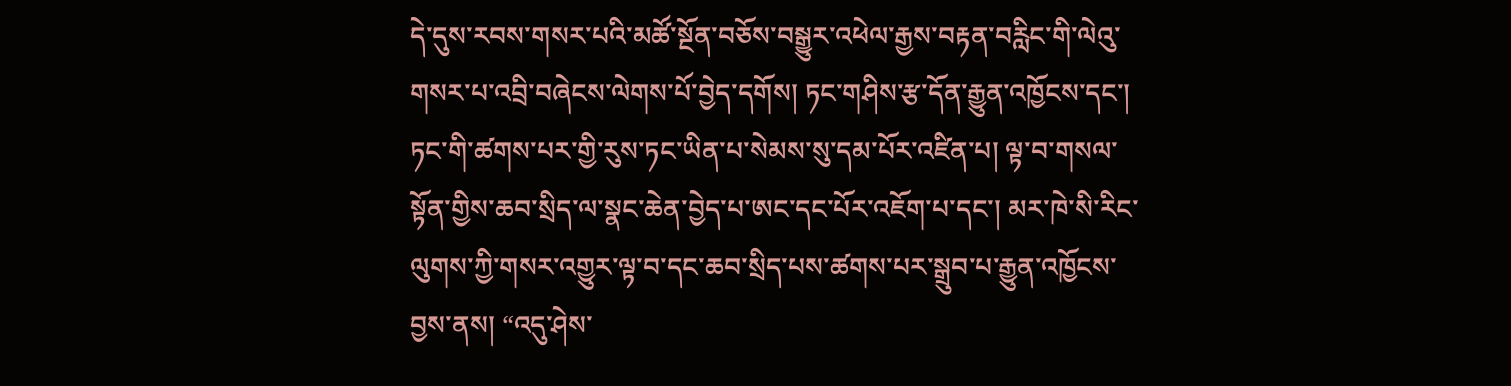དེ་དུས་རབས་གསར་པའི་མཚོ་སྔོན་བཅོས་བསྒྱུར་འཕེལ་རྒྱས་བརྟན་བརླིང་གི་ལེའུ་གསར་པ་འབྲི་བཞེངས་ལེགས་པོ་བྱེད་དགོས། ཏང་གཤིས་རྩ་དོན་རྒྱུན་འཁྱོངས་དང་། ཏང་གི་ཚགས་པར་གྱི་རུས་ཏང་ཡིན་པ་སེམས་སུ་དམ་པོར་འཛིན་པ། ལྟ་བ་གསལ་སྟོན་གྱིས་ཆབ་སྲིད་ལ་སྣང་ཆེན་བྱེད་པ་ཨང་དང་པོར་འཇོག་པ་དང་། མར་ཁེ་སི་རིང་ལུགས་ཀྱི་གསར་འགྱུར་ལྟ་བ་དང་ཆབ་སྲིད་པས་ཚགས་པར་སྒྲུབ་པ་རྒྱུན་འཁྱོངས་བྱས་ནས། “འདུ་ཤེས་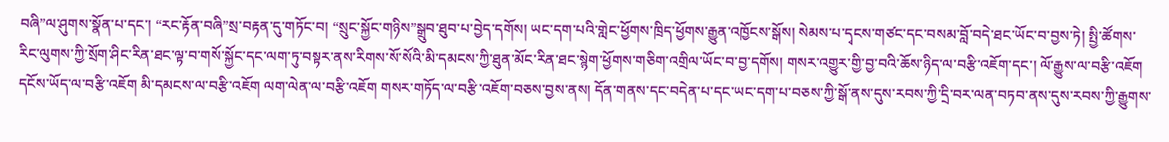བཞི”ལ་ཤུགས་སྣོན་པ་དང་། “རང་རྟོན་བཞི”སྲ་བརྟན་དུ་གཏོང་བ། “སྲུང་སྐྱོང་གཉིས”སྒྲུབ་ཐུབ་པ་བྱེད་དགོས། ཡང་དག་པའི་གླེང་ཕྱོགས་ཁྲིད་ཕྱོགས་རྒྱུན་འཁྱོངས་སྒོས། སེམས་པ་དྭངས་གཙང་དང་བསམ་བློ་བདེ་ཐང་ཡོང་བ་བྱས་ཏེ། སྤྱི་ཚོགས་རིང་ལུགས་ཀྱི་སྲོག་ཤིང་རིན་ཐང་ལྟ་བ་གསོ་སྐྱོང་དང་ལག་ཏུ་བསྟར་ནས་རིགས་སོ་སོའི་མི་དམངས་ཀྱི་ཐུན་མོང་རིན་ཐང་སྙེག་ཕྱོགས་གཅིག་འགྲིལ་ཡོང་བ་བྱ་དགོས། གསར་འགྱུར་གྱི་བྱ་བའི་ཆོས་ཉིད་ལ་བརྩི་འཇོག་དང་། ལོ་རྒྱུས་ལ་བརྩི་འཇོག དངོས་ཡོད་ལ་བརྩི་འཇོག མི་དམངས་ལ་བརྩི་འཇོག ལག་ལེན་ལ་བརྩི་འཇོག གསར་གཏོད་ལ་བརྩི་འཇོག་བཅས་བྱས་ནས། དོན་གནས་དང་བདེན་པ་དང་ཡང་དག་པ་བཅས་ཀྱི་སྒོ་ནས་དུས་རབས་ཀྱི་དྲི་བར་ལན་བཏབ་ནས་དུས་རབས་ཀྱི་རྒྱུགས་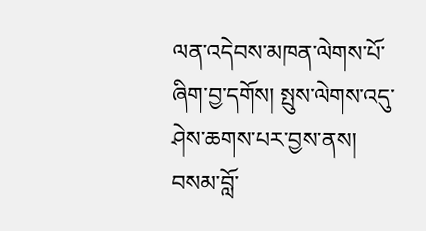ལན་འདེབས་མཁན་ལེགས་པོ་ཞིག་བྱ་དགོས། སྤུས་ལེགས་འདུ་ཤེས་ཆགས་པར་བྱས་ནས། བསམ་བློ་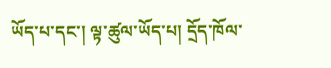ཡོད་པ་དང་། ལྟ་ཚུལ་ཡོད་པ། དྲོད་ཁོལ་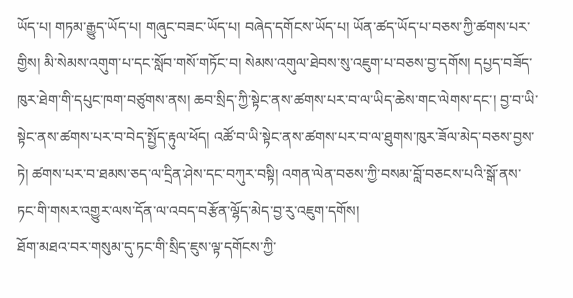ཡོད་པ། གཏམ་རྒྱུད་ཡོད་པ། གཞུང་བཟང་ཡོད་པ། བཞེད་དགོངས་ཡོད་པ། ཡོན་ཚད་ཡོད་པ་བཅས་ཀྱི་ཚགས་པར་གྱིས། མི་སེམས་འགུག་པ་དང་སློབ་གསོ་གཏོང་བ། སེམས་འགུལ་ཐེབས་སུ་འཇུག་པ་བཅས་བྱ་དགོས། དཔྱད་བཟོད་ཁུར་ཐེག་གི་དཔུང་ཁག་བཙུགས་ནས། ཆབ་སྲིད་ཀྱི་སྟེང་ནས་ཚགས་པར་བ་ལ་ཡིད་ཆེས་གང་ལེགས་དང་། བྱ་བ་ཡི་སྟེང་ནས་ཚགས་པར་བ་བེད་སྤྱོད་རྟུལ་ཕོད། འཚོ་བ་ཡི་སྟེང་ནས་ཚགས་པར་བ་ལ་ཐུགས་ཁུར་ཟོལ་མེད་བཅས་བྱས་ཏེ། ཚགས་པར་བ་ཐམས་ཅད་ལ་དྲིན་ཤེས་དང་བཀུར་བསྟི། འགན་ལེན་བཅས་ཀྱི་བསམ་བློ་བཅངས་པའི་སྒོ་ནས་ཏང་གི་གསར་འགྱུར་ལས་དོན་ལ་འབད་བརྩོན་ལྷོད་མེད་བྱ་རུ་འཇུག་དགོས།
ཐོག་མཐའ་བར་གསུམ་དུ་ཏང་གི་སྲིད་ཇུས་ལྟ་དགོངས་ཀྱི་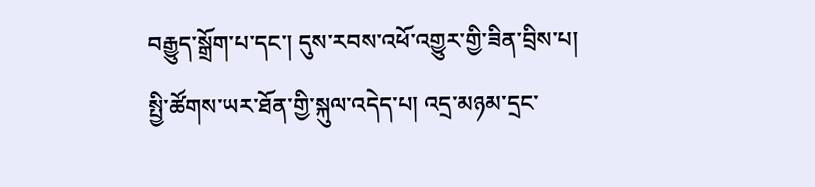བརྒྱུད་སྒྲོག་པ་དང་། དུས་རབས་འཕོ་འགྱུར་གྱི་ཟིན་བྲིས་པ། སྤྱི་ཚོགས་ཡར་ཐོན་གྱི་སྐུལ་འདེད་པ། འདྲ་མཉམ་དྲང་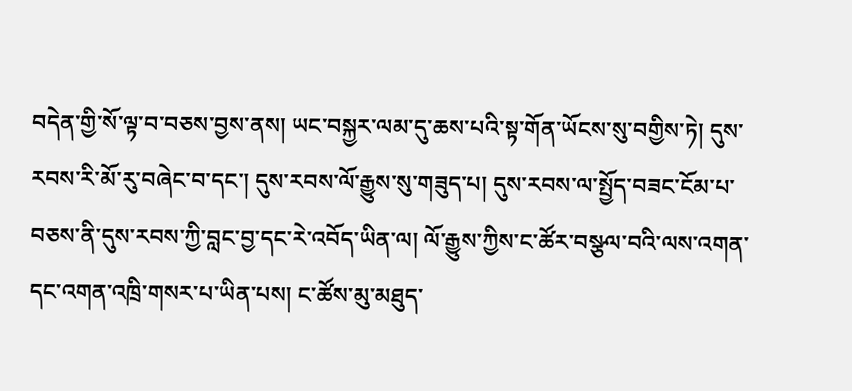བདེན་གྱི་སོ་ལྟ་བ་བཅས་བྱས་ནས། ཡང་བསྐྱར་ལམ་དུ་ཆས་པའི་སྟ་གོན་ཡོངས་སུ་བགྱིས་ཏེ། དུས་རབས་རི་མོ་རུ་བཞེང་བ་དང་། དུས་རབས་ལོ་རྒྱུས་སུ་གཟུད་པ། དུས་རབས་ལ་སྤྱོད་བཟང་ངོམ་པ་བཅས་ནི་དུས་རབས་ཀྱི་བླང་བྱ་དང་རེ་འབོད་ཡིན་ལ། ལོ་རྒྱུས་ཀྱིས་ང་ཚོར་བསྩལ་བའི་ལས་འགན་དང་འགན་འཁྲི་གསར་པ་ཡིན་པས། ང་ཚོས་མུ་མཐུད་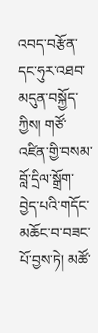འབད་བརྩོན་དང་ཧུར་འཐབ་མདུན་བསྐྱོད་ཀྱིས། གཙོ་འཛིན་གྱི་བསམ་བློ་དྲིལ་སྒྲོག་བྱེད་པའི་གདོང་མཆོང་བ་བཟང་པོ་བྱས་ཏེ། མཚོ་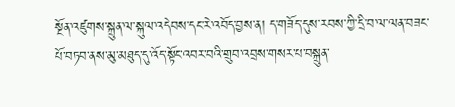སྔོན་འཛུགས་སྐྲུན་ལ་སྐུལ་འདེབས་དང་རེ་འབོད་བྱས་ན། ད་གཟོད་དུས་རབས་ཀྱི་དྲི་བ་ལ་ལན་བཟང་པོ་བཏབ་ནས་མུ་མཐུད་དུ་འོད་སྟོང་འབར་བའི་གྲུབ་འབྲས་གསར་པ་བསྐྲུན་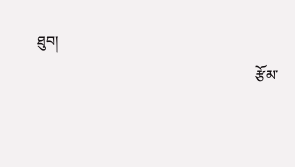ཐུབ།
                                                            རྩོམ་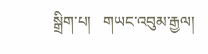སྒྲིག་པ།   གཡང་འབུམ་རྒྱལ།